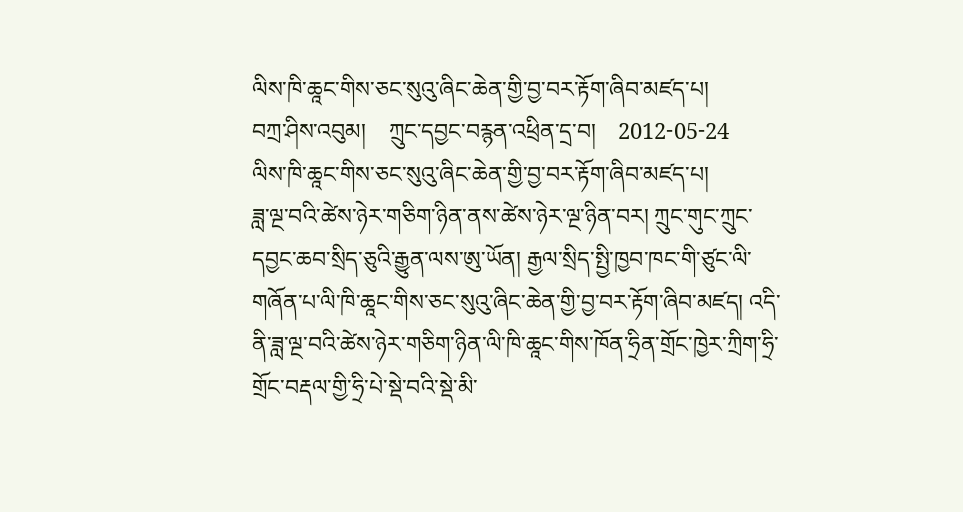ལིས་ཁི་ཆཱང་གིས་ཅང་སུའུ་ཞིང་ཆེན་གྱི་བྱ་བར་རྟོག་ཞིབ་མཛད་པ།
བཀྲ་ཤིས་འབུམ།    ཀྲུང་དབྱང་བརྙན་འཕྲིན་དྲ་བ།    2012-05-24
ལིས་ཁི་ཆཱང་གིས་ཅང་སུའུ་ཞིང་ཆེན་གྱི་བྱ་བར་རྟོག་ཞིབ་མཛད་པ།
ཟླ་ལྔ་བའི་ཚེས་ཉེར་གཅིག་ཉིན་ནས་ཚེས་ཉེར་ལྔ་ཉིན་བར། ཀྲུང་གུང་ཀྲུང་དབྱང་ཆབ་སྲིད་ཅུའི་རྒྱུན་ལས་ཨུ་ཡོན། རྒྱལ་སྲིད་སྤྱི་ཁྱབ་ཁང་གི་ཙུང་ལི་གཞོན་པ་ལི་ཁི་ཆཱང་གིས་ཅང་སུའུ་ཞིང་ཆེན་གྱི་བྱ་བར་རྟོག་ཞིབ་མཛད། འདི་ནི་ཟླ་ལྔ་བའི་ཚེས་ཉེར་གཅིག་ཉིན་ལི་ཁི་ཆཱང་གིས་ཁོན་ཧྲིན་གྲོང་ཁྱེར་ཀྲིག་ཧྲི་གྲོང་བརྡལ་གྱི་ཧྲི་པེ་སྡེ་བའི་སྡེ་མི་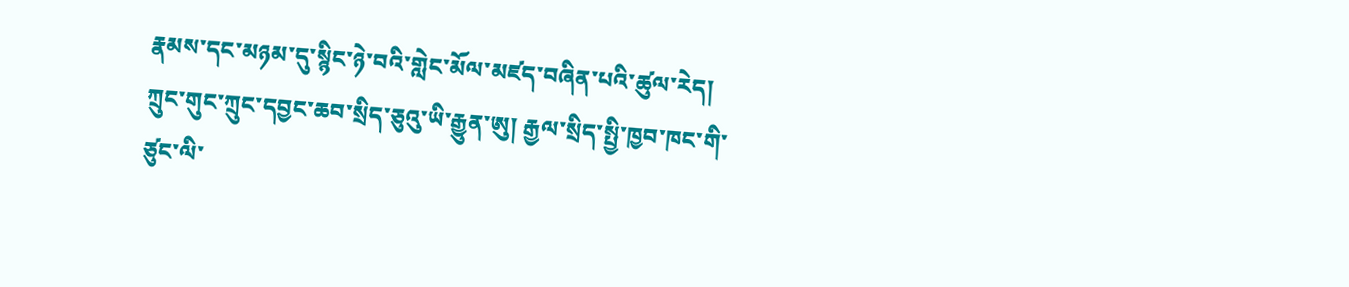རྣམས་དང་མཉམ་དུ་སྙིང་ཉེ་བའི་གླེང་མོལ་མཛད་བཞིན་པའི་ཚུལ་རེད།
ཀྲུང་གུང་ཀྲུང་དབྱང་ཆབ་སྲིད་ཅུའུ་ཡི་རྒྱུན་ཨུ། རྒྱལ་སྲིད་སྤྱི་ཁྱབ་ཁང་གི་ཙུང་ལི་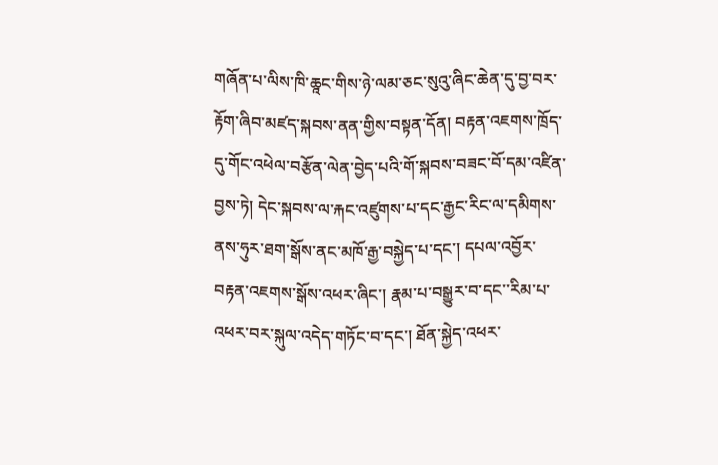གཞོན་པ་ལིས་ཁི་ཆཱང་གིས་ཉེ་ལམ་ཅང་སུའུ་ཞིང་ཆེན་དུ་བྱ་བར་རྟོག་ཞིབ་མཛད་སྐབས་ནན་གྱིས་བསྟན་དོན། བརྟན་འཇགས་ཁྲོད་དུ་གོང་འཕེལ་བརྩོན་ལེན་བྱེད་པའི་གོ་སྐབས་བཟང་བོ་དམ་འཛིན་བྱས་ཏེ། དེང་སྐབས་ལ་རྐང་འཛུགས་པ་དང་རྒྱང་རིང་ལ་དམིགས་ནས་ཧུར་ཐག་སྒོས་ནང་མཁོ་རྒྱ་བསྐྱེད་པ་དང་། དཔལ་འབྱོར་བརྟན་འཇགས་སྒོས་འཕར་ཞིང་། རྣམ་པ་བསྒྱུར་བ་དང་་རིམ་པ་འཕར་བར་སྐུལ་འདེད་གཏོང་བ་དང་། ཐོན་སྐྱེད་འཕར་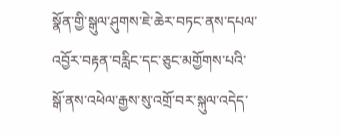སྣོན་གྱི་སྒུལ་ཤུགས་ཇེ་ཆེར་བཏང་ནས་དཔལ་འབྱོར་བརྟན་བརླིང་དང་ཅུང་མགྱོགས་པའི་སྒོ་ནས་འཕེལ་རྒྱས་སུ་འགྲོ་བར་སྐུལ་འདེད་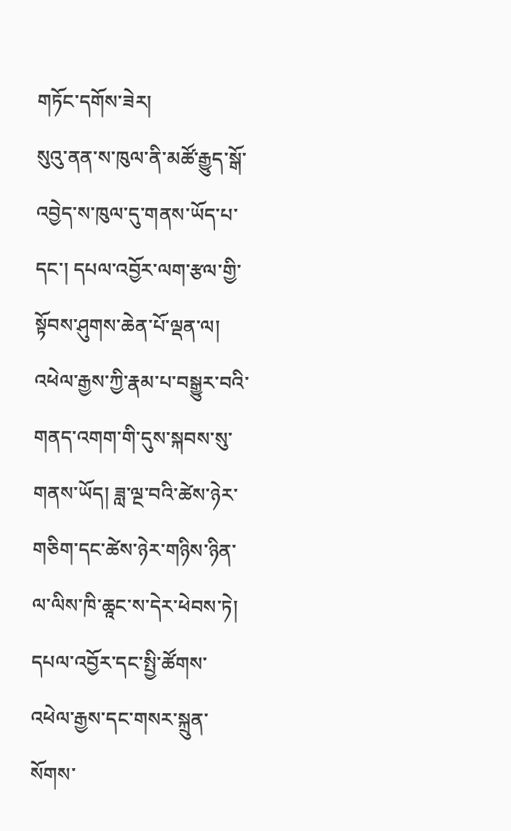གཏོང་དགོས་ཟེར།
སུའུ་ནན་ས་ཁུལ་ནི་མཚོ་རྒྱུད་སྒོ་འབྱེད་ས་ཁུལ་དུ་གནས་ཡོད་པ་དང་། དཔལ་འབྱོར་ལག་རྩལ་གྱི་སྟོབས་ཤུགས་ཆེན་པོ་ལྡན་ལ། འཕེལ་རྒྱས་ཀྱི་རྣམ་པ་བསྒྱུར་བའི་གནད་འགག་གི་དུས་སྐབས་སུ་གནས་ཡོད། ཟླ་ལྔ་བའི་ཚེས་ཉེར་གཅིག་དང་ཚེས་ཉེར་གཉིས་ཉིན་ལ་ལིས་ཁི་ཆཱང་ས་དེར་ཕེབས་ཏེ། དཔལ་འབྱོར་དང་སྤྱི་ཚོགས་འཕེལ་རྒྱས་དང་གསར་སྐྲུན་སོགས་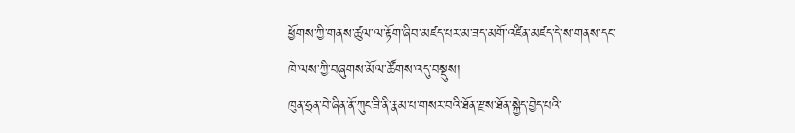ཕྱོགས་ཀྱི་གནས་ཚུལ་ལ་རྟོག་ཞིབ་མཛད་པར་མ་ཟད་མགོ་འཛིན་མཛད་དེ་ས་གནས་དང་ཁེ་ལས་ཀྱི་བཞུགས་མོལ་ཚོགས་འདུ་བསྡུས།
ཁུན་ཧྲན་བེ་ཞིན་ནོ་ཀུང་ཟི་ནི་རྣམ་པ་གསར་བའི་ཐོན་རྫས་ཐོན་སྐྱེད་བྱེད་པའི་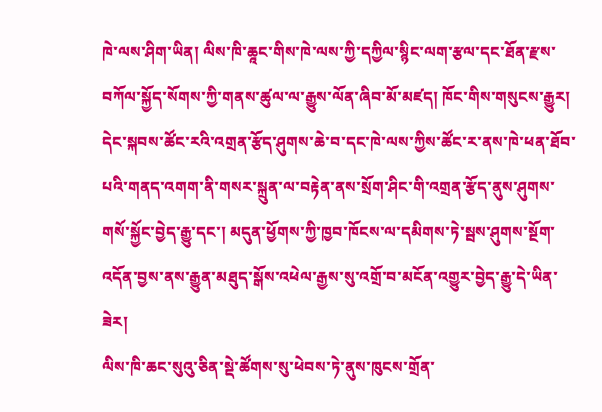ཁེ་ལས་ཤིག་ཡིན། ལིས་ཁི་ཆཱང་གིས་ཁེ་ལས་ཀྱི་དཀྱིལ་སྙིང་ལག་རྩལ་དང་ཐོན་རྫས་བཀོལ་སྐྱོད་སོགས་ཀྱི་གནས་ཚུལ་ལ་རྒྱུས་ལོན་ཞིབ་མོ་མཛད། ཁོང་གིས་གསུངས་རྒྱུར། དེང་སྐབས་ཚོང་རའི་འགྲན་རྩོད་ཤུགས་ཆེ་བ་དང་ཁེ་ལས་ཀྱིས་ཚོང་ར་ནས་ཁེ་ཕན་ཐོབ་པའི་གནད་འགག་ནི་གསར་སྐྲུན་ལ་བརྟེན་ནས་སྲོག་ཤིང་གི་འགྲན་རྩོད་ནུས་ཤུགས་གསོ་སྐྱོང་བྱེད་རྒྱུ་དང་། མདུན་ཕྱོགས་ཀྱི་ཁྱབ་ཁོངས་ལ་དམིགས་ཏེ་སྦས་ཤུགས་སྔོག་འདོན་བྱས་ནས་རྒྱུན་མཐུད་སྒོས་འཕེལ་རྒྱས་སུ་འགྲོ་བ་མངོན་འགྱུར་བྱེད་རྒྱུ་དེ་ཡིན་ཟེར།
ལིས་ཁི་ཆང་སུའུ་ཅིན་སྡེ་ཚོགས་སུ་ཕེབས་ཏེ་ནུས་ཁུངས་གྲོན་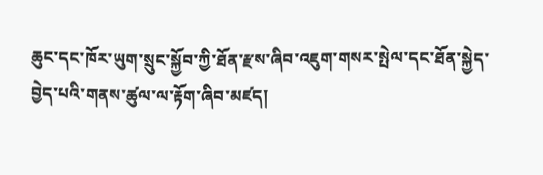ཆུང་དང་ཁོར་ཡུག་སྲུང་སྐྱོབ་ཀྱི་ཐོན་རྫས་ཞིབ་འཇུག་གསར་སྤེལ་དང་ཐོན་སྐྱེད་བྱེད་པའི་གནས་ཚུལ་ལ་རྟོག་ཞིབ་མཛད།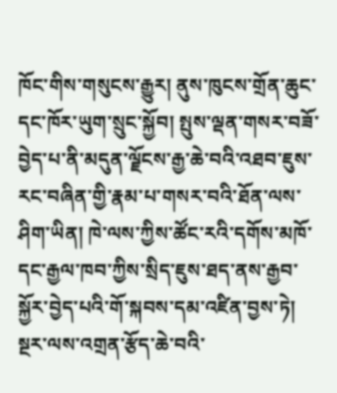ཁོང་གིས་གསུངས་རྒྱུར། ནུས་ཁུངས་གྲོན་ཆུང་དང་ཁོར་ཡུག་སྲུང་སྐྱོབ། སྤུས་ལྡན་གསར་བཟོ་བྱེད་པ་ནི་མདུན་ལྗོངས་རྒྱ་ཆེ་བའི་འཐབ་ཇུས་རང་བཞིན་གྱི་རྣམ་པ་གསར་བའི་ཐོན་ལས་ཤིག་ཡིན། ཁེ་ལས་ཀྱིས་ཚོང་རའི་དགོས་མཁོ་དང་རྒྱལ་ཁབ་ཀྱིས་སྲིད་ཇུས་ཐད་ནས་རྒྱབ་སྐྱོར་བྱེད་པའི་གོ་སྐབས་དམ་འཛིན་བྱས་ཏེ། སྔར་ལས་འགྲན་རྩོད་ཆེ་བའི་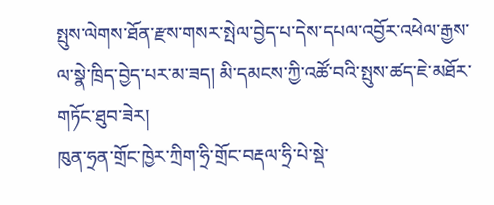སྤུས་ལེགས་ཐོན་རྫས་གསར་སྤེལ་བྱེད་པ་དེས་དཔལ་འབྱོར་འཕེལ་རྒྱས་ལ་སྣེ་ཁྲིད་བྱེད་པར་མ་ཟད། མི་དམངས་ཀྱི་འཚོ་བའི་སྤུས་ཚད་ཇེ་མཐོར་གཏོང་ཐུབ་ཟེར།
ཁུན་ཧྲན་གྲོང་ཁྱེར་ཀྲིག་ཧྲི་གྲོང་བརྡལ་ཧྲི་པེ་སྡེ་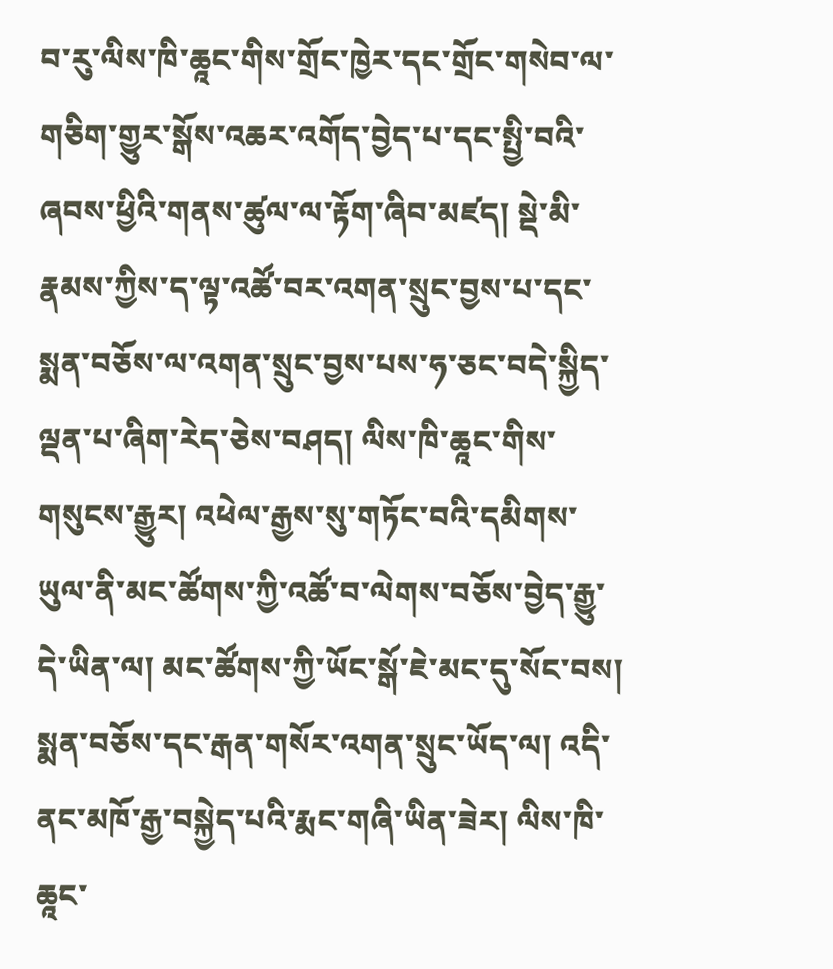བ་རུ་ལིས་ཁི་ཆཱང་གིས་གྲོང་ཁྱེར་དང་གྲོང་གསེབ་ལ་གཅིག་གྱུར་སྒོས་འཆར་འགོད་བྱེད་པ་དང་སྤྱི་བའི་ཞབས་ཕྱིའི་གནས་ཚུལ་ལ་རྟོག་ཞིབ་མཛད། སྡེ་མི་རྣམས་ཀྱིས་ད་ལྟ་འཚོ་བར་འགན་སྲུང་བྱས་པ་དང་སྨན་བཅོས་ལ་འགན་སྲུང་བྱས་པས་ཧ་ཅང་བདེ་སྐྱིད་ལྡན་པ་ཞིག་རེད་ཅེས་བཤད། ལིས་ཁི་ཆཱང་གིས་གསུངས་རྒྱུར། འཕེལ་རྒྱས་སུ་གཏོང་བའི་དམིགས་ཡུལ་ནི་མང་ཚོགས་ཀྱི་འཚོ་བ་ལེགས་བཅོས་བྱེད་རྒྱུ་དེ་ཡིན་ལ། མང་ཚོགས་ཀྱི་ཡོང་སྒོ་ཇེ་མང་དུ་སོང་བས། སྨན་བཅོས་དང་རྒན་གསོར་འགན་སྲུང་ཡོད་ལ། འདི་ནང་མཁོ་རྒྱ་བསྐྱེད་པའི་རྨང་གཞི་ཡིན་ཟེར། ལིས་ཁི་ཆཱང་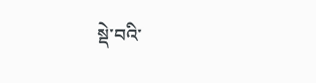སྡེ་བའི་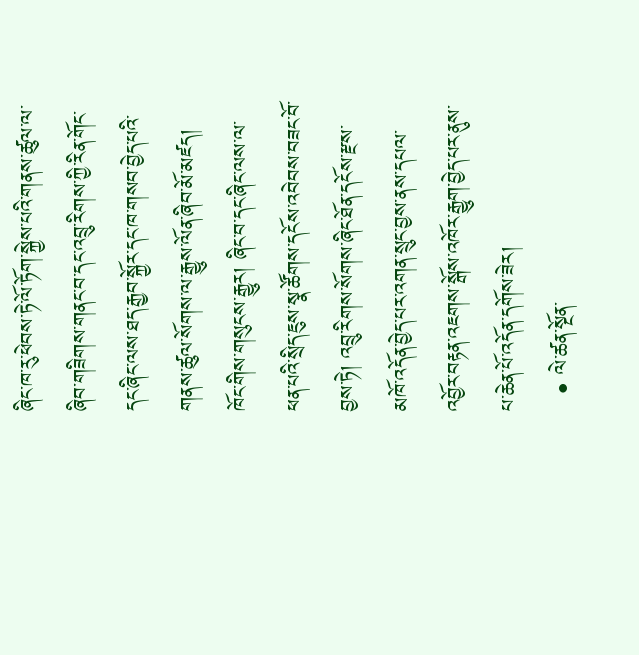ཞིང་ཁ་རུ་ཕེབས་ཏེ་ལོ་ཏོག་སྐྱེས་པའི་གནས་ཚུལ་ལ་ཞིབ་གཟིགས་གནང་བ་དང་འབྲུ་རིགས་ཀྱི་རིན་གོང་དང་ཞིང་ལས་ཐད་རྒྱབ་སྐྱོར་དང་ཁ་གསབ་བྱེད་པའི་གནས་ཚུལ་སོགས་ལ་རྒྱུས་ལོན་ཞིབ་མོ་མཛད། ཁོང་གིས་གསུངས་རྒྱུར། ཞིང་བ་དང་ཞིང་ལས་ལ་ཕན་པའི་སྲིད་ཇུས་སྣ་ཚོགས་དངོས་འབེབས་བཟང་བོ་བྱས་ཏེ། འབྲུ་རིགས་སོགས་ཞིང་ཐོན་དངོས་རྫས་མཁོ་འདོན་བྱེད་པར་འགན་སྲུང་བྱས་ནས་དཔལ་འབྱོར་བརྟན་འཇགས་སྒོས་འཁོར་རྒྱུག་བྱེད་པར་ནུས་པ་ཆེན་པོ་འདོན་དགོས་ཟེར།
  • ལེ་ཚན་སྔོན་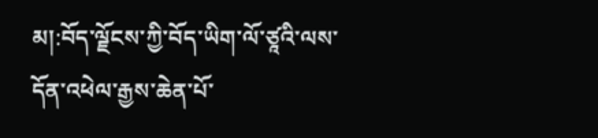མ།:བོད་ལྗོངས་ཀྱི་བོད་ཡིག་ལོ་ཙཱའི་ལས་དོན་འཕེལ་རྒྱས་ཆེན་པོ་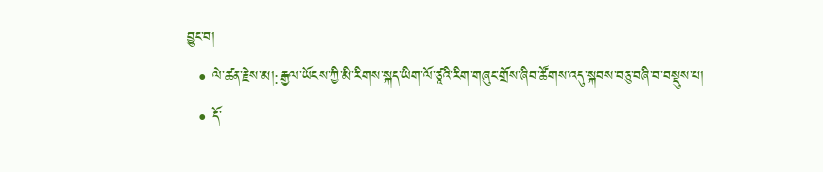བྱུང་བ།
  • ལེ་ཚན་རྗེས་མ།:རྒྱལ་ཡོངས་ཀྱི་མི་རིགས་སྐད་ཡིག་ལོ་ཙཱའི་རིག་གཞུང་གྲོས་ཞིབ་ཚོགས་འདུ་སྐབས་བཅུ་བཞི་བ་བསྡུས་པ།
  • དོ་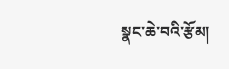སྣང་ཆེ་བའི་རྩོམ།